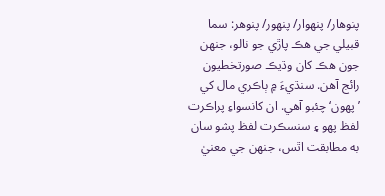پنوهار/ پنهوار/ پنهور/ پنوهر: سما قبيلي جي هڪ پاڙي جو نالو، جنهن جون هڪ کان وڌيڪ صورتخطيون رائج آهن. سنڌيءَ ۾ ٻاڪري مال کي ’پهون‘ چئبو آهي. ان کانسواءِ پراڪرت لفظ پهو ۽ سنسڪرت لفظ پشو سان به مطابقت اٿس، جنهن جي معنيٰ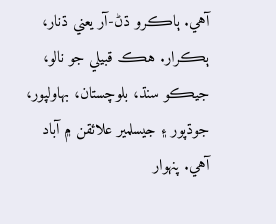آهي. ٻاڪرو ڌڻ-آر يعني ڌنار، ٻڪرار. هڪ قبيلي جو نالو، جيڪو سنڌ، بلوچستان، بهاولپور، جوڌپور ۽ جيسلمير علائقن ۾ آباد آهي. پنهوار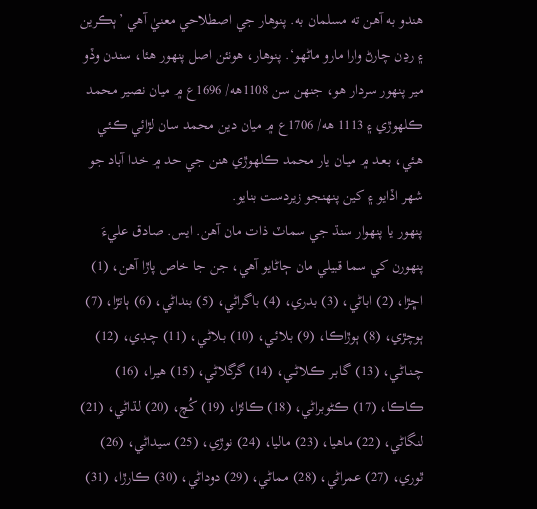هندو به آهن ته مسلمان به. پنوهار جي اصطلاحي معنيٰ آهي ’ٻڪرين ۽ رڍن چارڻ وارا مارو ماڻهو‘. پنوهار، هونئن اصل پنهور هئا، سندن وڏو مير پنهور سردار هو، جنهن سن 1108هه/ 1696ع ۾ ميان نصير محمد ڪلهوڙي ۽ 1113 هه/ 1706ع ۾ ميان دين محمد سان لڙائي ڪـئـي هـئي، بـعـد ۾ ميـان يار محمد ڪلهوڙي هنن جي حد ۾ خدا آباد جو شهر اڏايو ۽ کين پنهنجو زيردست بنايو.
پنهور يا پنهوار سنڌ جي سماٽ ذات مان آهن. ايس. صادق عليءَ پنهورن کي سما قبيلي مان ڄاڻايو آهي، جن جا خاص پاڙا آهن، (1) اڇڙا، (2) اباڻي، (3) بدري، (4) باگراڻي، (5) بنداڻي، (6) ٻاتڙا، (7) ٻوچڙي، (8) ٻوڙاڪا، (9) بـلائـي، (10) بـلاڻـي، (11) چـڊي، (12) چـنـاڻـي، (13) گـابـر ڪـلاڻــي، (14) گرگلاڻي، (15) هيرا، (16) ڪاڪا، (17) ڪڻوبراڻي، (18) ڪاٺڙا، (19) کُچ، (20) لڌاڻي، (21) لنگاڻي، (22) ماهيا، (23) ماليا، (24) نوڙي، (25) سيداڻي، (26) ٿوري، (27) عمراڻي، (28) مماڻي، (29) دوداڻي، (30) ڪارڙا، (31)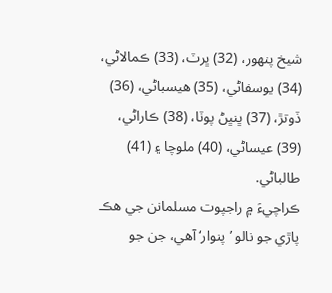شيخ پنهور، (32) ڀرٽ، (33) ڪمالاڻي، (34) يوسفاڻي، (35) هيسباڻي، (36) ڏوتڙ، (37) ڀنڀڻ پوٽا، (38) ڪاراڻي، (39) عيساڻي، (40) ملوچا ۽ (41) طالباڻي.
ڪراچيءَ ۾ راجپوت مسلمانن جي هڪ پاڙي جو نالو ’پنوار‘ آهي، جن جو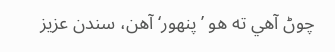چوڻ آهي ته هو ’پنهور‘ آهن، سندن عزيز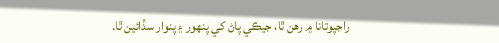راجپوتانا ۾ رهن ٿا، جيڪي پاڻ کي پنهور ۽ پنوار سڏائين ٿا.